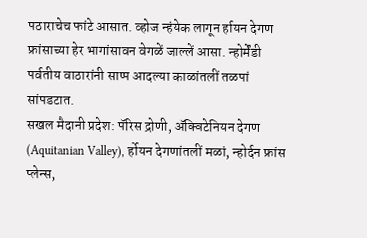पठाराचेच फांटे आसात. व्होज न्हंयेक लागून र्हायन देगण फ्रांसाच्या हेर भागांसावन वेगळें जाल्लें आसा. न्होर्मेंडी पर्वतीय वाठारांनी साप्प आदल्या काळांतलीं तळपां सांपडटात.
सखल मैदानी प्रदेश: पॅरिस द्रोणी, ॲक्विटेनियन देगण (Aquitanian Valley), र्होयन देगणांतलीं मळां, न्होर्दन फ्रांस प्लेन्स,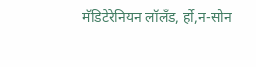मॅडिटेरेनियन लॉलँड, र्हो,न-सोन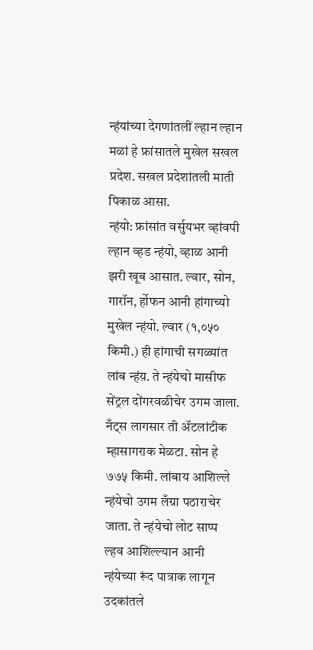न्हंयांच्या देगणांतलीं ल्हान ल्हान मळां हे फ्रांसातले मुखेल सखल प्रदेश. सखल प्रदेशांतली माती पिकाळ आसा.
न्हंयो: फ्रांसांत वर्सुयभर व्हांवपी ल्हान व्हड न्हंयो, व्हाळ आनी झरी खूब आसात. ल्वार, सोन, गारॉन, र्होफन आनी हांगाच्यो मुखेल न्हंयो. ल्वार (१,०५० किमी.) ही हांगाची सगळ्यांत लांब न्हंय़. ते न्हंयेचो मासीफ सेंट्रल दोंगरवळीचेर उगम जाला. नँट्स लागसार ती ॲटलांटीक म्हासागराक मेळटा. सोन हे ७७५ किमी. लांबाय आशिल्ले न्हंयेचो उगम लँग्रा पठाराचेर जाता. ते न्हंयेचो लोट साप्प ल्हव आशिल्ल्यान आनी न्हंयेच्या रूंद पात्राक लागून उदकांतले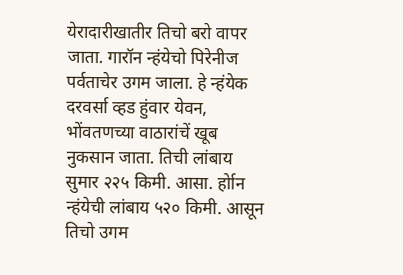येरादारीखातीर तिचो बरो वापर जाता. गारॉन न्हंयेचो पिरेनीज पर्वताचेर उगम जाला. हे न्हंयेक दरवर्सा व्हड हुंवार येवन, भोंवतणच्या वाठारांचें खूब नुकसान जाता. तिची लांबाय सुमार २२५ किमी. आसा. र्होान न्हंयेची लांबाय ५२० किमी. आसून तिचो उगम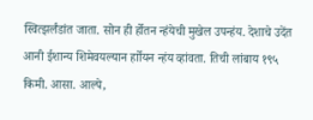स्वित्झर्लंडांत जाता. सोन ही र्होतन न्हंयेची मुखेल उपन्हंय. देशाचे उदेंत आनी ईशान्य शिमेवयल्यान र्हाोयन न्हंय व्हांवता. तिची लांबाय १९५ किमी. आसा. आल्पे,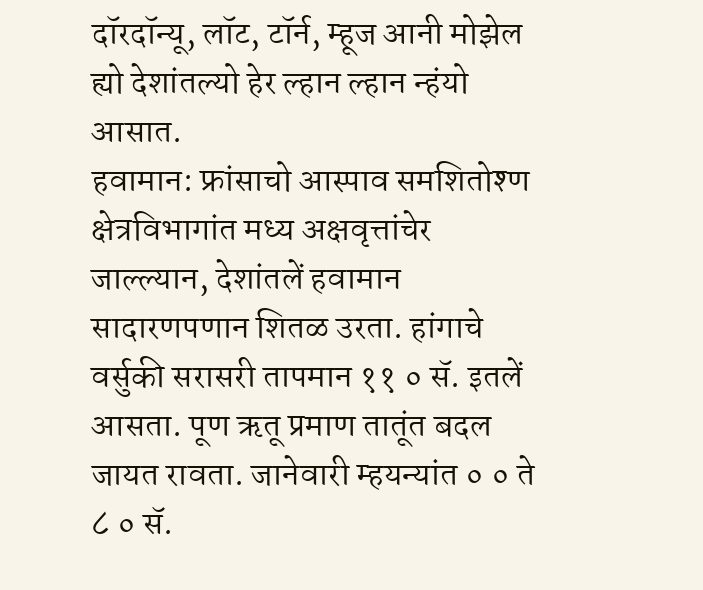दॉरदॉन्यू, लॉट, टॉर्न, म्हूज आनी मोझेल ह्यो देशांतल्यो हेर ल्हान ल्हान न्हंयो आसात.
हवामान: फ्रांसाचो आस्पाव समशितोश्ण क्षेत्रविभागांत मध्य अक्षवृत्तांचेर जाल्ल्यान, देशांतलें हवामान सादारणपणान शितळ उरता. हांगाचे वर्सुकी सरासरी तापमान ११ ० सॅ. इतलें आसता. पूण ऋतू प्रमाण तातूंत बदल जायत रावता. जानेवारी म्हयन्यांत ० ० ते ८ ० सॅ.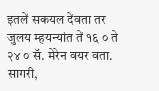इतलें सकयल देंवता तर जुलय म्हयन्यांत तें १६ ० ते २४ ० सॅ. मेरेन वयर वता. सागरी,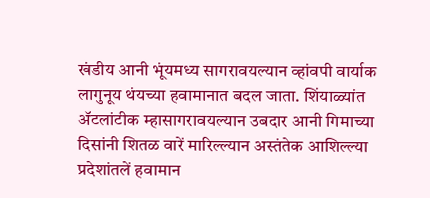खंडीय आनी भूंयमध्य सागरावयल्यान व्हांवपी वार्याक लागुनूय थंयच्या हवामानात बदल जाता. शिंयाळ्यांत ॲटलांटीक म्हासागरावयल्यान उबदार आनी गिमाच्या दिसांनी शितळ वारें मारिल्ल्यान अस्तंतेक आशिल्ल्या प्रदेशांतलें हवामान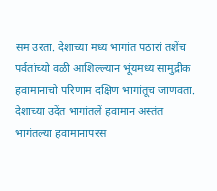सम उरता. देशाच्या मध्य भागांत पठारां तशेंच पर्वतांच्यो वळी आशिल्ल्यान भूंयमध्य सामुद्रीक हवामानाचो परिणाम दक्षिण भागांतूच जाणवता. देशाच्या उदेंत भागांतलें हवामान अस्तंत भागंतल्या हवामानापरस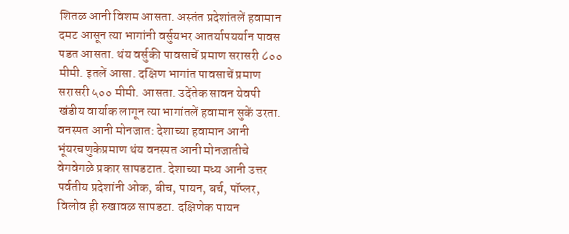शितळ आनी विशम आसता. अस्तंत प्रदेशांतलें हवामान दमट आसून त्या भागांनी वर्सुयभर आतर्यापयर्यान पावस पडत आसता. थंय वर्सुकी पावसाचें प्रमाण सरासरी ८०० मीमी. इतलें आसा. दक्षिण भागांत पावसाचें प्रमाण सरासरी ५०० मीमी. आसता. उदेंतेक सावन येवपी खंडीय वार्याक लागून त्या भागांतलें हवामान सुकें उरता.
वनस्पत आनी मोनजात: देशाच्या हवामान आनी भूंयरचणुकेप्रमाण थंय वनस्पत आनी मोनजातीचे वेगवेगळे प्रकार सापडटात. देशाच्या मध्य आनी उत्तर पर्वतीय प्रदेशांनी ओक, बीच, पायन, बर्च, पॉप्लर, विलोव ही रुखावळ सापडटा. दक्षिणेक पायन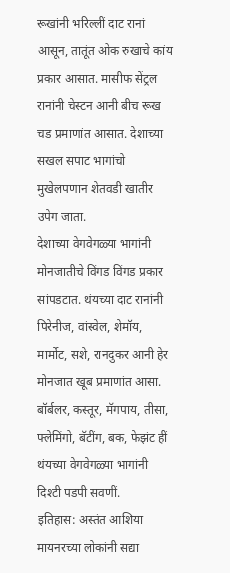रूखांनी भरिल्लीं दाट रानां आसून, तातूंत ओक रुखाचे कांय प्रकार आसात. मासीफ सेंट्रल रानांनी चेस्टन आनी बीच रूख चड प्रमाणांत आसात. देशाच्या सखल सपाट भागांचो मुखेलपणान शेतवडी खातीर उपेग जाता.
देशाच्या वेगवेगळ्या भागांनी मोनजातीचे विंगड विंगड प्रकार सांपडटात. थंयच्या दाट रानांनी पिरेनीज, वांस्वेल, शेमॉय, मार्मोट, सशे, रानदुकर आनी हेर मोनजात खूब प्रमाणांत आसा. बॉर्बलर, कस्तूर, मॅगपाय, तीसा, फ्लेमिंगो, बॅटींग, बक, फेझंट हीं थंयच्या वेगवेगळ्या भागांनी दिश्टी पडपी सवणीं.
इतिहास: अस्तंत आशिया मायनरच्या लोकांनी सद्या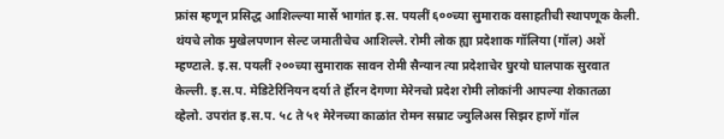फ्रांस म्हणून प्रसिद्ध आशिल्ल्या मार्से भागांत इ.स. पयलीं ६००च्या सुमाराक वसाहतीची स्थापणूक केली. थंयचे लोक मुखेलपणान सेल्ट जमातीचेच आशिल्ले. रोमी लोक ह्या प्रदेशाक गॉलिया (गॉल) अशें म्हण्टाले. इ.स. पयलीं २००च्या सुमाराक सावन रोमी सैन्यान त्या प्रदेशाचेर घुरयो घालपाक सुरवात केल्ली. इ.स.प. मेडिटेरिनियन दर्या ते र्हॉरन देगणा मेरेनचो प्रदेश रोमी लोकांनी आपल्या शेकातळा व्हेलो. उपरांत इ.स.प. ५८ ते ५१ मेरेनच्या काळांत रोमन सम्राट ज्युलिअस सिझर हाणें गॉल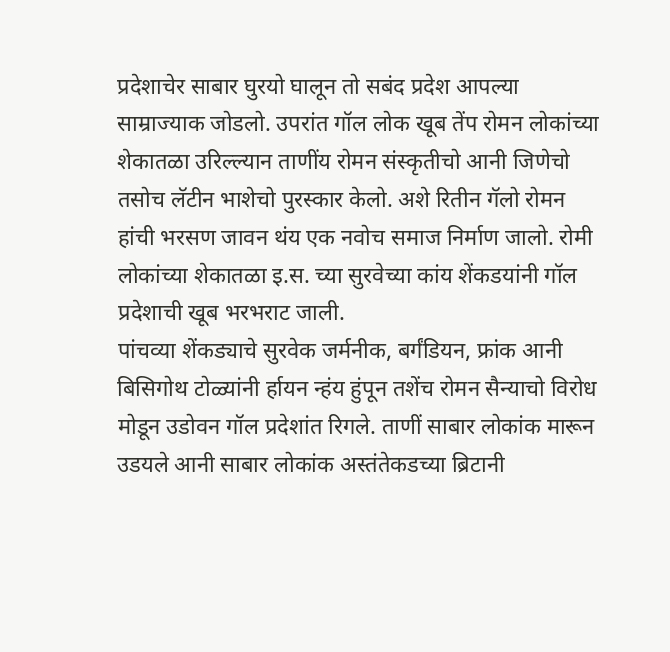प्रदेशाचेर साबार घुरयो घालून तो सबंद प्रदेश आपल्या साम्राज्याक जोडलो. उपरांत गॉल लोक खूब तेंप रोमन लोकांच्या शेकातळा उरिल्ल्यान ताणींय रोमन संस्कृतीचो आनी जिणेचो तसोच लॅटीन भाशेचो पुरस्कार केलो. अशे रितीन गॅलो रोमन हांची भरसण जावन थंय एक नवोच समाज निर्माण जालो. रोमी लोकांच्या शेकातळा इ.स. च्या सुरवेच्या कांय शेंकडयांनी गॉल प्रदेशाची खूब भरभराट जाली.
पांचव्या शेंकड्याचे सुरवेक जर्मनीक, बर्गंडियन, फ्रांक आनी बिसिगोथ टोळ्यांनी र्हायन न्हंय हुंपून तशेंच रोमन सैन्याचो विरोध मोडून उडोवन गॉल प्रदेशांत रिगले. ताणीं साबार लोकांक मारून उडयले आनी साबार लोकांक अस्तंतेकडच्या ब्रिटानी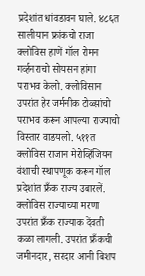प्रदेशांत धांवडावन घाले. ४८६त सालीयान फ्रांकचो राजा क्लोविस हाणें गॉल रोमन गर्व्हनराचो सोयसन हांगा पराभव केलो. क्लोविसान उपरांत हेर जर्मनीक टोळ्य़ांचो पराभव करून आपल्या राज्याचो विस्तार वाडयलो. ५११त क्लोविस राजान मेरोव्हिंजियन वंशाची स्थापणूक करून गॉल प्रदेशांत फ्रँक राज्य उबारलें.
क्लोविस राज्याच्या मरणा उपरांत फ्रँक राज्याक देंवती कळा लागली. उपरांत फ्रँकची जमीनदार, सरदार आनी बिशप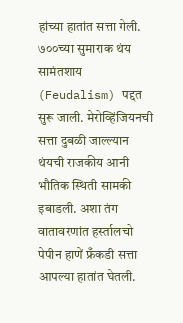हांच्या हातांत सत्ता गेली. ७००च्या सुमाराक थंय सामंतशाय (Feudalism) पद्दत सुरू जाली. मेरोव्हिंजियनची सत्ता दुबळी जाल्ल्यान थंयची राजकीय आनी भौतिक स्थिती सामकी इबाडली. अशा तंग वातावरणांत हर्स्तालचो पेपीन हाणें फ्रँकडी सत्ता आपल्या हातांत घेतली.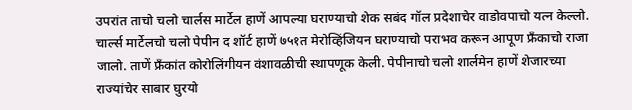उपरांत ताचो चलो चार्लस मार्टेल हाणें आपल्या घराण्याचो शेक सबंद गॉल प्रदेशाचेर वाडोवपाचो यत्न केल्लो. चार्ल्स मार्टेलचो चलो पेपीन द शॉर्ट हाणें ७५१त मेरोव्हिंजियन घराण्याचो पराभव करून आपूण फ्रँकाचो राजा जालो. ताणें फ्रँकांत कोरोलिंगीयन वंशावळीची स्थापणूक केली. पेपीनाचो चलो शार्लमेन हाणें शेजारच्या राज्यांचेर साबार घुरयो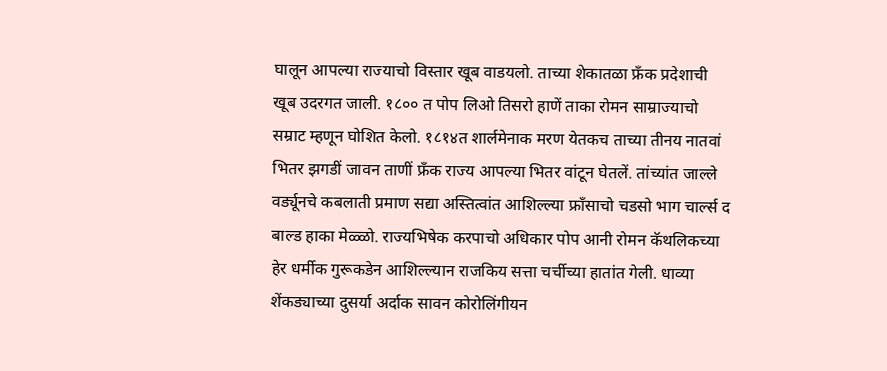घालून आपल्या राज्याचो विस्तार खूब वाडयलो. ताच्या शेकातळा फ्रँक प्रदेशाची खूब उदरगत जाली. १८०० त पोप लिओ तिसरो हाणें ताका रोमन साम्राज्याचो सम्राट म्हणून घोशित केलो. १८१४त शार्लमेनाक मरण येतकच ताच्या तीनय नातवां भितर झगडीं जावन ताणीं फ्रँक राज्य आपल्या भितर वांटून घेतलें. तांच्यांत जाल्ले वर्ड्यूनचे कबलाती प्रमाण सद्या अस्तित्वांत आशिल्ल्या फ्राँसाचो चडसो भाग चार्ल्स द बाल्ड हाका मेळ्ळो. राज्यभिषेक करपाचो अधिकार पोप आनी रोमन कॅथलिकच्या हेर धर्मीक गुरूकडेन आशिल्ल्यान राजकिय सत्ता चर्चीच्या हातांत गेली. धाव्या शेंकड्याच्या दुसर्या अर्दाक सावन कोरोलिंगीयन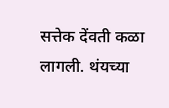सत्तेक देंवती कळा लागली. थंयच्या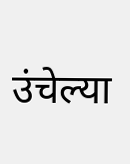उंचेल्या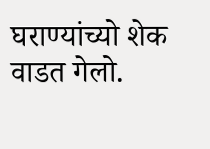घराण्यांच्यो शेक वाडत गेलो.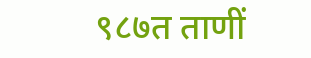९८७त ताणीं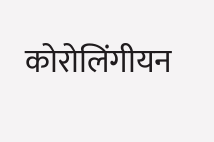कोरोलिंगीयन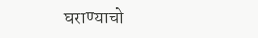घराण्याचो